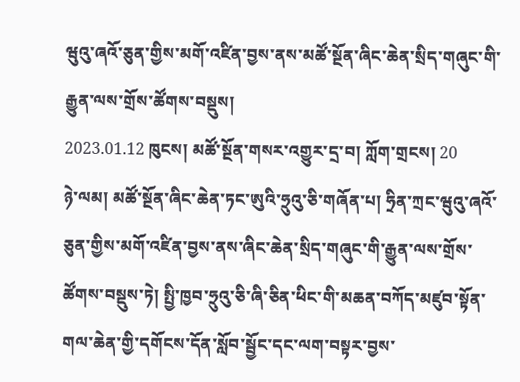ཝུའུ་ཞའོ་ཅུན་གྱིས་མགོ་འཛིན་བྱས་ནས་མཚོ་སྔོན་ཞིང་ཆེན་སྲིད་གཞུང་གི་རྒྱུན་ལས་གྲོས་ཚོགས་བསྡུས།
2023.01.12 ཁུངས། མཚོ་སྔོན་གསར་འགྱུར་དྲ་བ། ཀློག་གྲངས། 20
ཉེ་ལམ། མཚོ་སྔོན་ཞིང་ཆེན་ཏང་ཨུའི་ཧྲུའུ་ཅི་གཞོན་པ། ཧྲིན་ཀྲང་ཝུའུ་ཞའོ་ཅུན་གྱིས་མགོ་འཛིན་བྱས་ནས་ཞིང་ཆེན་སྲིད་གཞུང་གི་རྒྱུན་ལས་གྲོས་ཚོགས་བསྡུས་ཏེ། སྤྱི་ཁྱབ་ཧྲུའུ་ཅི་ཞི་ཅིན་ཕིང་གི་མཆན་བཀོད་མཛུབ་སྟོན་གལ་ཆེན་གྱི་དགོངས་དོན་སློབ་སྦྱོང་དང་ལག་བསྟར་བྱས་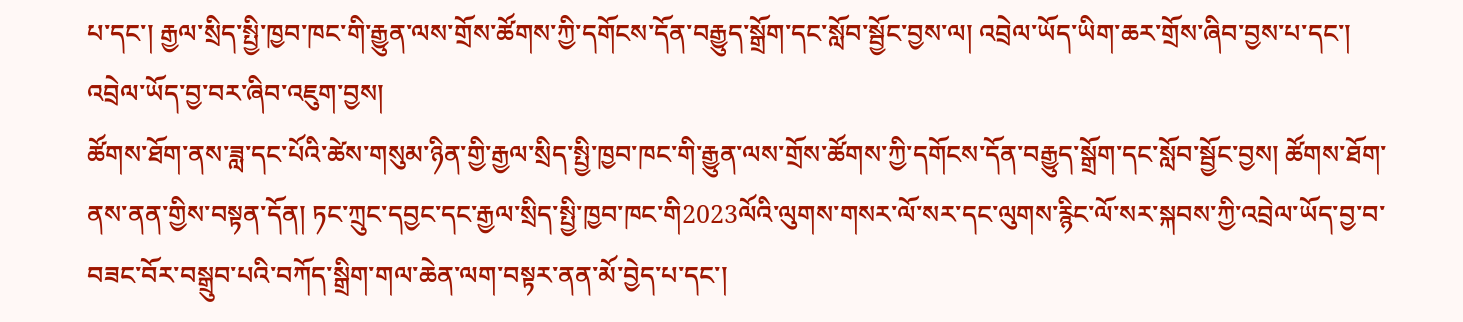པ་དང་། རྒྱལ་སྲིད་སྤྱི་ཁྱབ་ཁང་གི་རྒྱུན་ལས་གྲོས་ཚོགས་ཀྱི་དགོངས་དོན་བརྒྱུད་སྒྲོག་དང་སློབ་སྦྱོང་བྱས་ལ། འབྲེལ་ཡོད་ཡིག་ཆར་གྲོས་ཞིབ་བྱས་པ་དང་། འབྲེལ་ཡོད་བྱ་བར་ཞིབ་འཇུག་བྱས།
ཚོགས་ཐོག་ནས་ཟླ་དང་པོའི་ཚེས་གསུམ་ཉིན་གྱི་རྒྱལ་སྲིད་སྤྱི་ཁྱབ་ཁང་གི་རྒྱུན་ལས་གྲོས་ཚོགས་ཀྱི་དགོངས་དོན་བརྒྱུད་སྒྲོག་དང་སློབ་སྦྱོང་བྱས། ཚོགས་ཐོག་ནས་ནན་གྱིས་བསྟན་དོན། ཏང་ཀྲུང་དབྱང་དང་རྒྱལ་སྲིད་སྤྱི་ཁྱབ་ཁང་གི2023ལོའི་ལུགས་གསར་ལོ་སར་དང་ལུགས་རྙིང་ལོ་སར་སྐབས་ཀྱི་འབྲེལ་ཡོད་བྱ་བ་བཟང་བོར་བསྒྲུབ་པའི་བཀོད་སྒྲིག་གལ་ཆེན་ལག་བསྟར་ནན་མོ་བྱེད་པ་དང་།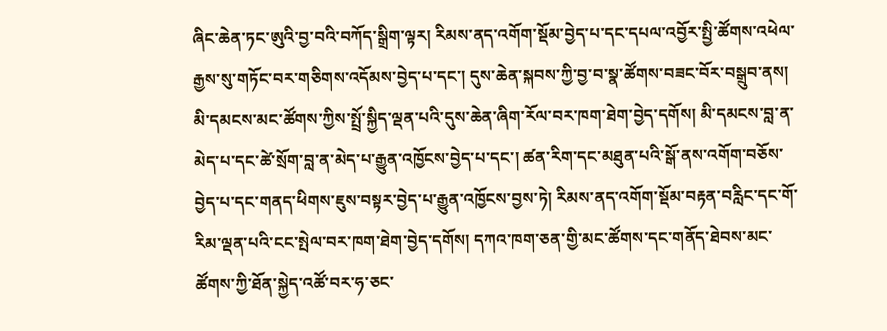ཞིང་ཆེན་ཏང་ཨུའི་བྱ་བའི་བཀོད་སྒྲིག་ལྟར། རིམས་ནད་འགོག་སྡོམ་བྱེད་པ་དང་དཔལ་འབྱོར་སྤྱི་ཚོགས་འཕེལ་རྒྱས་སུ་གཏོང་བར་གཅིགས་འདོམས་བྱེད་པ་དང་། དུས་ཆེན་སྐབས་ཀྱི་བྱ་བ་སྣ་ཚོགས་བཟང་བོར་བསྒྲུབ་ནས། མི་དམངས་མང་ཚོགས་ཀྱིས་སྤྲོ་སྐྱིད་ལྡན་པའི་དུས་ཆེན་ཞིག་རོལ་བར་ཁག་ཐེག་བྱེད་དགོས། མི་དམངས་བླ་ན་མེད་པ་དང་ཚེ་སྲོག་བླ་ན་མེད་པ་རྒྱུན་འཁྱོངས་བྱེད་པ་དང་། ཚན་རིག་དང་མཐུན་པའི་སྒོ་ནས་འགོག་བཅོས་བྱེད་པ་དང་གནད་ཕིགས་ཇུས་བསྟར་བྱེད་པ་རྒྱུན་འཁྱོངས་བྱས་ཏེ། རིམས་ནད་འགོག་སྡོམ་བརྟན་བརླིང་དང་གོ་རིམ་ལྡན་པའི་ངང་སྤེལ་བར་ཁག་ཐེག་བྱེད་དགོས། དཀའ་ཁག་ཅན་གྱི་མང་ཚོགས་དང་གནོད་ཐེབས་མང་ཚོགས་ཀྱི་ཐོན་སྐྱེད་འཚོ་བར་ཧ་ཅང་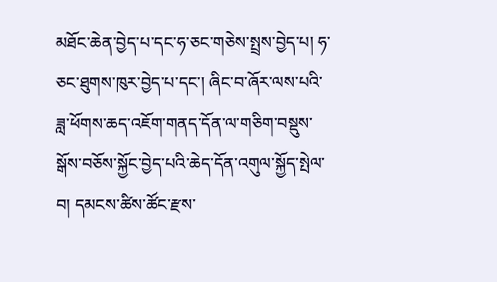མཐོང་ཆེན་བྱེད་པ་དང་ཧ་ཅང་གཅེས་སྤྲས་བྱེད་པ། ཧ་ཅང་ཐུགས་ཁུར་བྱེད་པ་དང་། ཞིང་བ་ཞོར་ལས་པའི་ཟླ་ཕོགས་ཆད་འཇོག་གནད་དོན་ལ་གཅིག་བསྡུས་སྒོས་བཅོས་སྐྱོང་བྱེད་པའི་ཆེད་དོན་འགུལ་སྐྱོད་སྤེལ་བ། དམངས་ཚིས་ཚོང་རྫས་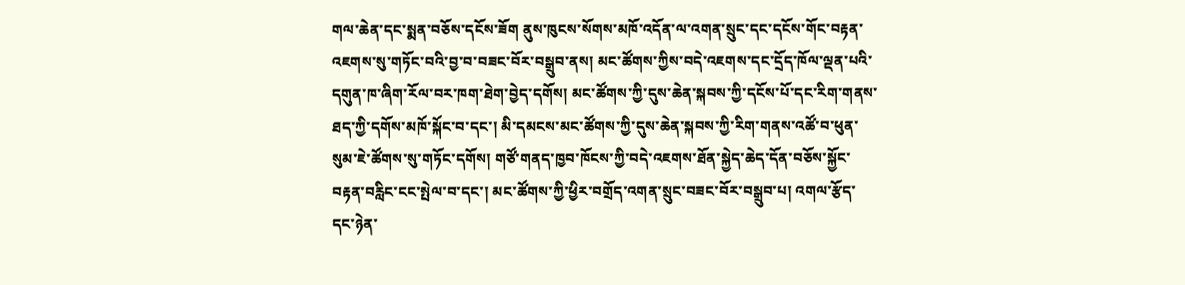གལ་ཆེན་དང་སྨན་བཅོས་དངོས་ཟོག ནུས་ཁུངས་སོགས་མཁོ་འདོན་ལ་འགན་སྲུང་དང་དངོས་གོང་བརྟན་འཇགས་སུ་གཏོང་བའི་བྱ་བ་བཟང་བོར་བསྒྲུབ་ནས། མང་ཚོགས་ཀྱིས་བདེ་འཇགས་དང་དྲོད་ཁོལ་ལྡན་པའི་དགུན་ཁ་ཞིག་རོལ་བར་ཁག་ཐེག་བྱེད་དགོས། མང་ཚོགས་ཀྱི་དུས་ཆེན་སྐབས་ཀྱི་དངོས་པོ་དང་རིག་གནས་ཐད་ཀྱི་དགོས་མཁོ་སྐོང་བ་དང་། མི་དམངས་མང་ཚོགས་ཀྱི་དུས་ཆེན་སྐབས་ཀྱི་རིག་གནས་འཚོ་བ་ཕུན་སུམ་ཇེ་ཚོགས་སུ་གཏོང་དགོས། གཙོ་གནད་ཁྱབ་ཁོངས་ཀྱི་བདེ་འཇགས་ཐོན་སྐྱེད་ཆེད་དོན་བཅོས་སྐྱོང་བརྟན་བརླིང་ངང་སྤེལ་བ་དང་། མང་ཚོགས་ཀྱི་ཕྱིར་བགྲོད་འགན་སྲུང་བཟང་བོར་བསྒྲུབ་པ། འགལ་རྩོད་དང་ཉེན་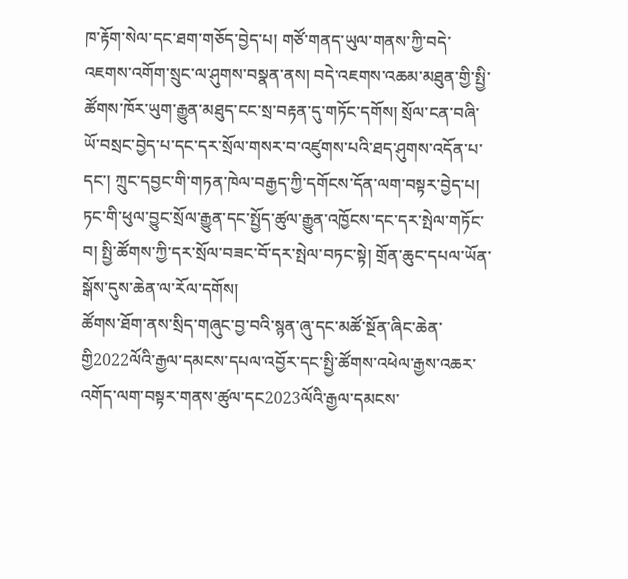ཁ་རྟོག་སེལ་དང་ཐག་གཅོད་བྱེད་པ། གཙོ་གནད་ཡུལ་གནས་ཀྱི་བདེ་འཇགས་འགོག་སྲུང་ལ་ཤུགས་བསྣན་ནས། བདེ་འཇགས་འཆམ་མཐུན་གྱི་སྤྱི་ཚོགས་ཁོར་ཡུག་རྒྱུན་མཐུད་ངང་སྲ་བརྟན་དུ་གཏོང་དགོས། སྲོལ་ངན་བཞི་ཡོ་བསྲང་བྱེད་པ་དང་དར་སྲོལ་གསར་བ་འཛུགས་པའི་ཐད་ཤུགས་འདོན་པ་དང་། ཀྲུང་དབྱང་གི་གཏན་ཁེལ་བརྒྱད་ཀྱི་དགོངས་དོན་ལག་བསྟར་བྱེད་པ། ཏང་གི་ཕུལ་བྱུང་སྲོལ་རྒྱུན་དང་སྤྱོད་ཚུལ་རྒྱུན་འཁྱོངས་དང་དར་སྤེལ་གཏོང་བ། སྤྱི་ཚོགས་ཀྱི་དར་སྲོལ་བཟང་བོ་དར་སྤེལ་བཏང་སྟེ། གྲོན་ཆུང་དཔལ་ཡོན་སྒོས་དུས་ཆེན་ལ་རོལ་དགོས།
ཚོགས་ཐོག་ནས་སྲིད་གཞུང་བྱ་བའི་སྙན་ཞུ་དང་མཚོ་སྔོན་ཞིང་ཆེན་གྱི2022ལོའི་རྒྱལ་དམངས་དཔལ་འབྱོར་དང་སྤྱི་ཚོགས་འཕེལ་རྒྱས་འཆར་འགོད་ལག་བསྟར་གནས་ཚུལ་དང2023ལོའི་རྒྱལ་དམངས་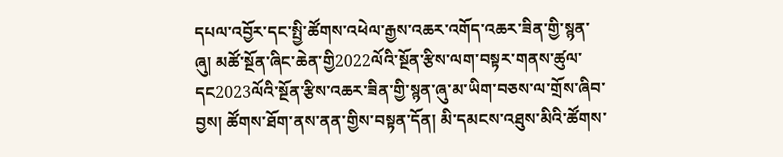དཔལ་འབྱོར་དང་སྤྱི་ཚོགས་འཕེལ་རྒྱས་འཆར་འགོད་འཆར་ཟིན་གྱི་སྙན་ཞུ། མཚོ་སྔོན་ཞིང་ཆེན་གྱི2022ལོའི་སྔོན་རྩིས་ལག་བསྟར་གནས་ཚུལ་དང2023ལོའི་སྔོན་རྩིས་འཆར་ཟིན་གྱི་སྙན་ཞུ་མ་ཡིག་བཅས་ལ་གྲོས་ཞིབ་བྱས། ཚོགས་ཐོག་ནས་ནན་གྱིས་བསྟན་དོན། མི་དམངས་འཐུས་མིའི་ཚོགས་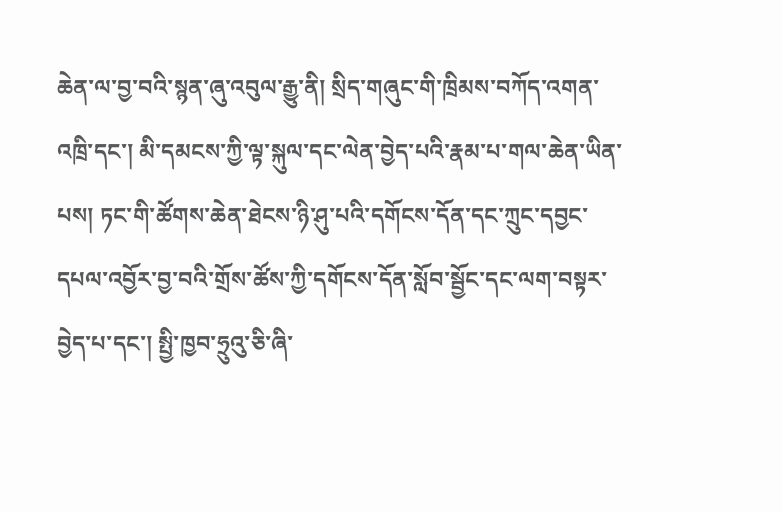ཆེན་ལ་བྱ་བའི་སྙན་ཞུ་འབུལ་རྒྱུ་ནི། སྲིད་གཞུང་གི་ཁྲིམས་བཀོད་འགན་འཁྲི་དང་། མི་དམངས་ཀྱི་ལྟ་སྐུལ་དང་ལེན་བྱེད་པའི་རྣམ་པ་གལ་ཆེན་ཡིན་པས། ཏང་གི་ཚོགས་ཆེན་ཐེངས་ཉི་ཤུ་པའི་དགོངས་དོན་དང་ཀྲུང་དབྱང་དཔལ་འབྱོར་བྱ་བའི་གྲོས་ཚོས་ཀྱི་དགོངས་དོན་སློབ་སྦྱོང་དང་ལག་བསྟར་བྱེད་པ་དང་། སྤྱི་ཁྱབ་ཧྲུའུ་ཅི་ཞི་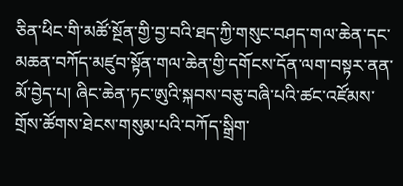ཅིན་ཕིང་གི་མཚོ་སྔོན་གྱི་བྱ་བའི་ཐད་ཀྱི་གསུང་བཤད་གལ་ཆེན་དང་མཆན་བཀོད་མཛུབ་སྟོན་གལ་ཆེན་གྱི་དགོངས་དོན་ལག་བསྟར་ནན་མོ་བྱེད་པ། ཞིང་ཆེན་ཏང་ཨུའི་སྐབས་བཅུ་བཞི་པའི་ཚང་འཛོམས་གྲོས་ཚོགས་ཐེངས་གསུམ་པའི་བཀོད་སྒྲིག་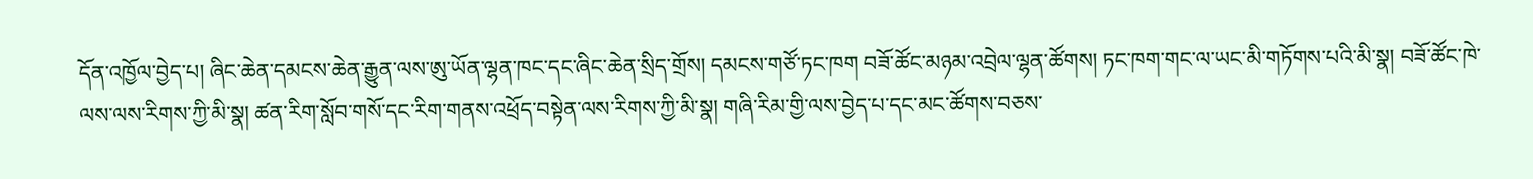དོན་འཁྱོལ་བྱེད་པ། ཞིང་ཆེན་དམངས་ཆེན་རྒྱུན་ལས་ཨུ་ཡོན་ལྷན་ཁང་དང་ཞིང་ཆེན་སྲིད་གྲོས། དམངས་གཙོ་ཏང་ཁག བཟོ་ཚོང་མཉམ་འབྲེལ་ལྷན་ཚོགས། ཏང་ཁག་གང་ལ་ཡང་མི་གཏོགས་པའི་མི་སྣ། བཟོ་ཚོང་ཁེ་ལས་ལས་རིགས་ཀྱི་མི་སྣ། ཚན་རིག་སློབ་གསོ་དང་རིག་གནས་འཕྲོད་བསྟེན་ལས་རིགས་ཀྱི་མི་སྣ། གཞི་རིམ་གྱི་ལས་བྱེད་པ་དང་མང་ཚོགས་བཅས་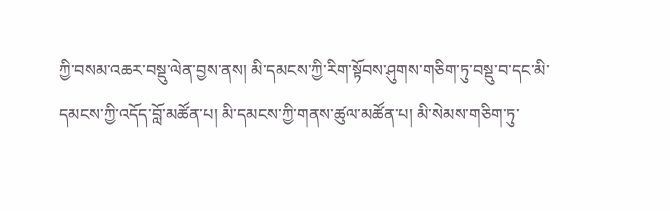ཀྱི་བསམ་འཆར་བསྡུ་ལེན་བྱས་ནས། མི་དམངས་ཀྱི་རིག་སྟོབས་ཤུགས་གཅིག་ཏུ་བསྡུ་བ་དང་མི་དམངས་ཀྱི་འདོད་བློ་མཚོན་པ། མི་དམངས་ཀྱི་གནས་ཚུལ་མཚོན་པ། མི་སེམས་གཅིག་ཏུ་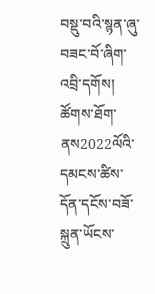བསྡུ་བའི་སྙན་ཞུ་བཟང་བོ་ཞིག་འབྲི་དགོས།
ཚོགས་ཐོག་ནས2022ལོའི་དམངས་ཚིས་དོན་དངོས་བཟོ་སྐྲུན་ཡོངས་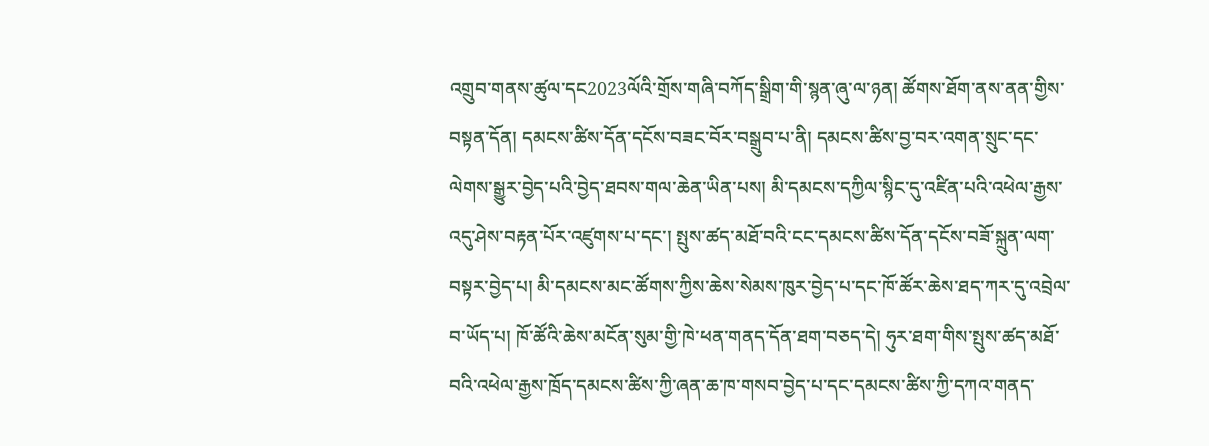འགྲུབ་གནས་ཚུལ་དང2023ལོའི་གྲོས་གཞི་བཀོད་སྒྲིག་གི་སྙན་ཞུ་ལ་ཉན། ཚོགས་ཐོག་ནས་ནན་གྱིས་བསྟན་དོན། དམངས་ཚིས་དོན་དངོས་བཟང་བོར་བསྒྲུབ་པ་ནི། དམངས་ཚིས་བྱ་བར་འགན་སྲུང་དང་ལེགས་སྒྱུར་བྱེད་པའི་བྱེད་ཐབས་གལ་ཆེན་ཡིན་པས། མི་དམངས་དཀྱིལ་སྙིང་དུ་འཛིན་པའི་འཕེལ་རྒྱས་འདུ་ཤེས་བརྟན་པོར་འཛུགས་པ་དང་། སྤུས་ཚད་མཐོ་བའི་ངང་དམངས་ཚིས་དོན་དངོས་བཟོ་སྐྲུན་ལག་བསྟར་བྱེད་པ། མི་དམངས་མང་ཚོགས་ཀྱིས་ཆེས་སེམས་ཁུར་བྱེད་པ་དང་ཁོ་ཚོར་ཆེས་ཐད་ཀར་དུ་འབྲེལ་བ་ཡོད་པ། ཁོ་ཚོའི་ཆེས་མངོན་སུམ་གྱི་ཁེ་ཕན་གནད་དོན་ཐག་བཅད་དེ། ཧུར་ཐག་གིས་སྤུས་ཚད་མཐོ་བའི་འཕེལ་རྒྱས་ཁྲོད་དམངས་ཚིས་ཀྱི་ཞན་ཆ་ཁ་གསབ་བྱེད་པ་དང་དམངས་ཚིས་ཀྱི་དཀའ་གནད་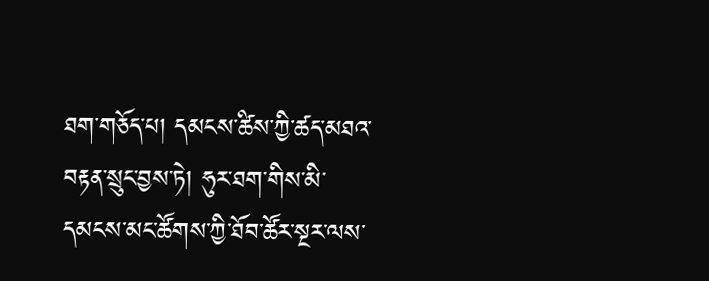ཐག་གཅོད་པ། དམངས་ཚིས་ཀྱི་ཚད་མཐའ་བརྟན་སྲུང་བྱས་ཏེ། ཧུར་ཐག་གིས་མི་དམངས་མང་ཚོགས་ཀྱི་ཐོབ་ཚོར་སྔར་ལས་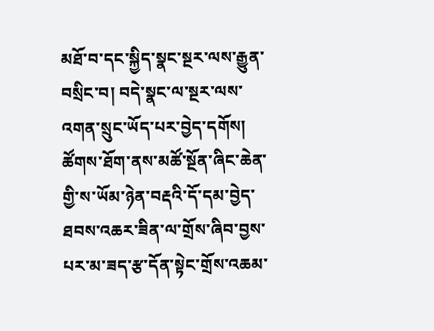མཐོ་བ་དང་སྐྱིད་སྣང་སྔར་ལས་རྒྱུན་བསྲིང་བ། བདེ་སྣང་ལ་སྔར་ལས་འགན་སྲུང་ཡོད་པར་བྱེད་དགོས།
ཚོགས་ཐོག་ནས་མཚོ་སྔོན་ཞིང་ཆེན་གྱི་ས་ཡོམ་ཉེན་བརྡའི་དོ་དམ་བྱེད་ཐབས་འཆར་ཟིན་ལ་གྲོས་ཞིབ་བྱས་པར་མ་ཟད་རྩ་དོན་སྟེང་གྲོས་འཆམ་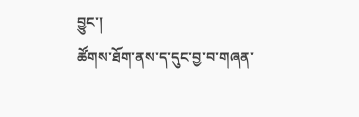བྱུང་།
ཚོགས་ཐོག་ནས་ད་དུང་བྱ་བ་གཞན་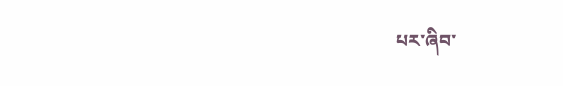པར་ཞིབ་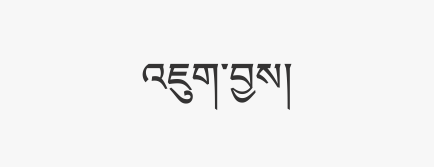འཇུག་བྱས།